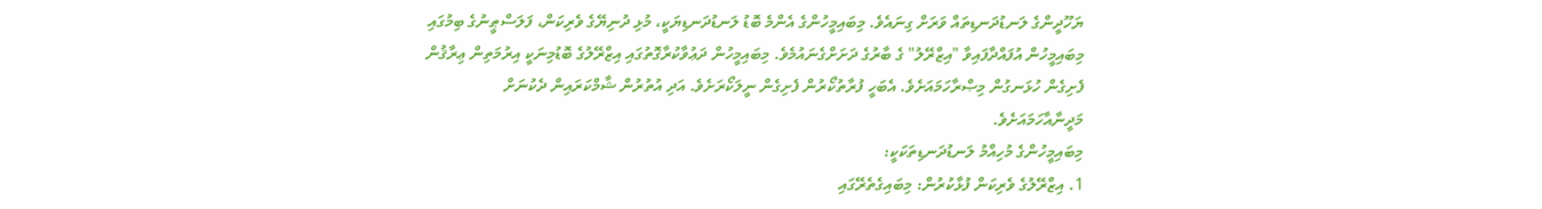ޔަހޫދީންގެ ލަނޑުދަނޑިތައް ވަރަށް ގިނައެވެ. މިބައިމީހުންގެ އެންމެ ބޮޑު ލަނޑުދަނޑިޔަކީ، މުޅި ދުނިޔޭގެ ވެރިކަން، ފަލަސްޠީނުގެ ބިމުގައި މިބައިމީހުން އުފައްދާފައިވާ "އިޒްރޭލު" ގެ ބާރުގެ ދަށަށްގެނައުމެވެ. މިބައިމީހުން ދަޢުވާކުރާގޮތުގައި އިޒްރޭލުގެ ބޮޑުމިނަކީ އިރުމަތިން ޢިރާޤުން ފެށިގެން ހުޅަނގުން މިޞްރާހަމައަށެވެ. އެބަހީ ފުރާތުކޯރުން ފެށިގެން ނީލަކޯރަށެވެ. އަދި އުތުރުން ޝާމްކަރައިން ދެކުނަށް މަދީނާއާހަމައަށެވެ.
މިބައިމީހުންގެ މުހިއްމު ލަނޑުދަނޑިތަކަކީ:
1. އިޒްރޭލުގެ ވެރިކަން ފުޅާކުރުން: މިބައިގެތެރޭގައި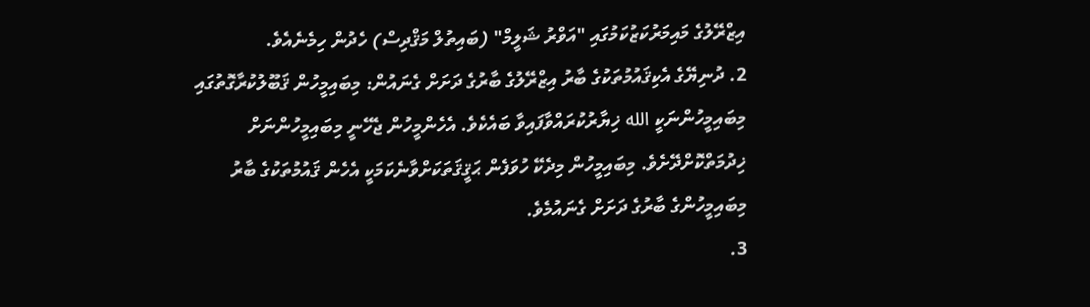އިޒްރޭލުގެ މައިމަރުކަޒުކަމުގައި "އަވްރު ޝަލީމް" (ބައިތުލް މަޤްދިސް) ހެދުން ހިމެނެއެވެ.
2. ދުނިޔޭގެ އެކިޤައުމުތަކުގެ ބާރު އިޒްރޭލުގެ ބާރުގެ ދަށަށް ގެނައުން: މިބައިމީހުން ޤަބޫލުކުރާގޮތުގައި މިބައިމީހުންނަކީ الله ޚިޔާރުކުރައްވާފައިވާ ބައެކެވެ. އެހެންމީހުން ޖެހޭނީ މިބައިމީހުންނަށް ޚިދުމަތްކޮށްދޭށެވެ. މިބައިމީހުން މިދެކޭ ހުވަފެން ޙަޤީޤަތަކަށްވާނެކަމަކީ އެހެން ޤައުމުތަކުގެ ބާރު މިބައިމީހުންގެ ބާރުގެ ދަށަށް ގެނައުމެވެ.
3.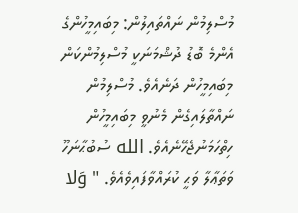މުސްލިމުން ނައްތައިލުން: މިބައިމީހުންގެ އެންމެ ބޮޑު ދުޝްމަނަކީ މުސްލިމުންކަން މިބައިމީހުން ދަނެއެވެ. މުސްލިމުން ނައްތާލައިގެން މެނުވީ މިބައިމީހުން ހިތްހަމަނުޖެހޭނެއެވެ. الله ސުބުޙާނަހޫ ވަތަޢާލާ ވަޙީ ކުރައްވާފައިވެއެވެ. " وَلا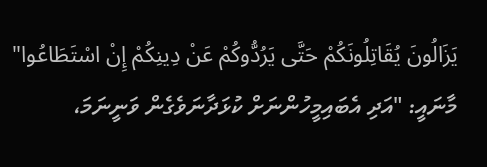يَزَالُونَ يُقَاتِلُونَكُمْ حَتَّى يَرُدُّوكُمْ عَنْ دِينِكُمْ إِنْ اسْتَطَاعُوا" މާނައީ: "އަދި އެބައިމީހުންނަށް ކުޅަދާނަވެގެން ވަނީނަމަ،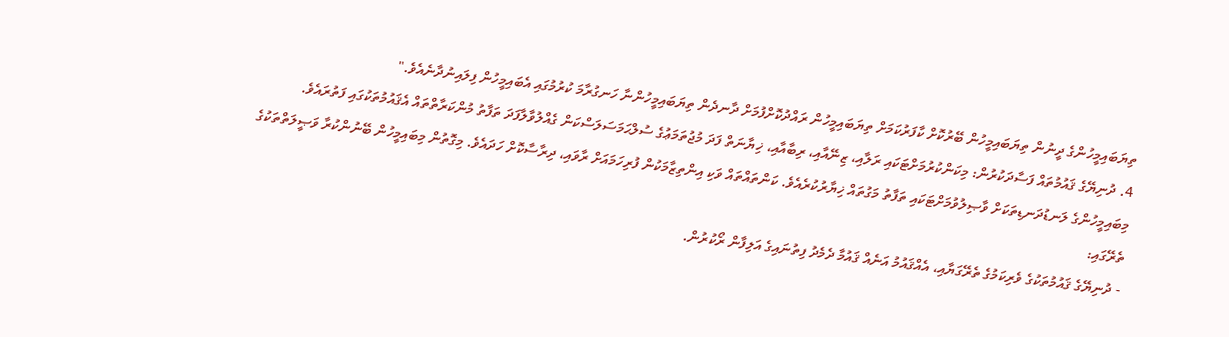ތިޔަބައިމީހުންގެ ދީނުން ތިޔަބައިމީހުން ބޭރުކޮށް ކާފަރުކަމަށް ތިޔަބައިމީހުން ރައްދުކޮށްފުމަށް ދާނދެން ތިޔަބައިމީހުންނާ ހަނގުރާމަ ކުރުމުގައި އެބައިމީހުން ފިލައިނުދާނެއެވެ."
4. ދުނިޔޭގެ ޤައުމުތައް ފަސާދަކުރުން: މިކަންކުރުމަށްޓަކައި ރަލާއި، ޒިނޭއާއި، ރިބާއާއި، ޚިޔާނަތް ފަދަ މުޖުތަމަޢުގެ ސުލްޙަމަސަލަސްކަން ގެއްލުވާލާފަދަ ތަފާތު މުންކަރާތްތައް އެޤައުމުތަކުގައި ފަތުރައެވެ.
މިބައިމީހުންގެ ލަނޑުދަނޑިތަކަށް ވާޞިލުވުމަށްޓަކައި ތަފާތު މަގުތައް ޚިޔާރުކުރެއެވެ. ކަންތައްތައް ވަކި އިންތިޒާމަކުން ފުރިހަމައަށް ރާވައި، ދިރާސާކޮށް ހަދައެވެ. މިގޮތުން މިބައިމީހުން ބޭނުންކުރާ ވަޞީލަތްތަކުގެ ތެރޭގައި:
- ދުނިޔޭގެ ޤައުމުތަކުގެ ވެރިކަމުގެ ތެރޭގަޔާއި، އެއްޤައުމު އަނެއް ޤައުމާ ދެމެދު ފިތުނައިގެ އަލިފާން ރޯކުރުން.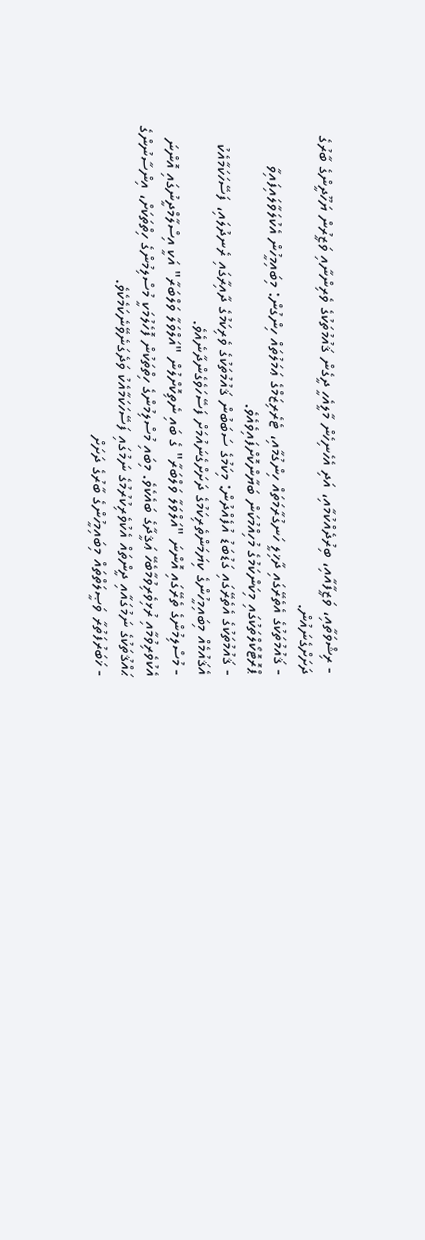- ރިޝްވަތާއި، ވަޒީފާއާއި، ބިރުދެއްކުމާއި، އަދި އެހެނިހެން މާލީއެހީ ދީގެން ޤައުމުތަކުގެ ވެރިންނާއި ވަޒީރުން ޔަހޫދީންގެ ބާރުގެ ދަށަށްގެނައުން.
- ޤައުމުތަކުގެ އެތެރޭގައި ދާޚިލީ ހަނގުރާމަތައް ހިންގުމާއި، ޓެރެރިޒަމްގެ ޢަމަލުތައް ހިންގުން: މިބައިމީހުން އެކުލަވާލައިފައިވާ ޕްރޮޓޮކޯލްތަކުގައި މިކަންކަމުގެ މުހިއްމުކަން ބަޔާންކޮށްފައިވެއެވެ.
- ޤައުމުތަކުގެ އެތެރޭގައި ގަޑުބަޑު އުފެއްދުން: މިކަމުގެ ސަބަބުން ޤައުމުތަކުގެ ވެރިކަމުގެ ދާއިރާގައި ރެނދުލައި، ފަސޭހަކަމާއެކު އެޤައުމެއް މިބައިމީހުންގެ ކިޔަމަންތެރިކަމުގެ ދަށަށްގެނައުމަށް ފަސޭހަވެގެންދާނެއެވެ.
- މުސްލިމުންގެ ތެރޭގައި އޮންނަ "އަލްވަލާ ވަލްބަރާ" ގެ ބައި ނެތިކޮށްލުން "އަލްވަލާ ވަލްބަރާ" އަކީ އިސްލާމްދީނުގައި އޮންނަ އެކުވެރިވުމާއި ރުޅިވެރިވުމާބެހޭ ޢަޤީދާގެ ބައެކެވެ. މިބައި މުސްލިމުންގެ ހިތްތަކުން ފޮހެލުމަކީ މުސްލިމުންގެ ހިތްތަކަށް، އިންސާނުންގެ ޙައްޤުތަކުގެ ނަމުގައާއި ދީންތައް އެކުވެރިކުރުމުގެ ނަމުގައި ފަސޭހަކަމާއެކު ވަދެގަނެވޭނެކަމެކެވެ.
- ޚަބަރުފަތުރާ ވަޞީލަތްތައް މިބައިމީހުންގެ ބާރުގެ ދަށަށް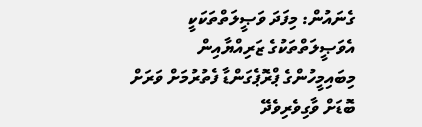ގެނައުން: މިފަދަ ވަޞީލަތްތަކަކީ އެވަޞީލަތްތަކުގެ ޒަރިއްޔާއިން މިބައިމީހުންގެ ޕްރޮޕެގަންޑާ ފެތުރުމަށް ވަރަށް ބޮޑަށް ވާގިވެރިވެދޭ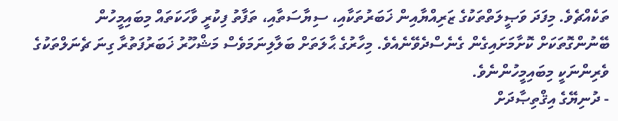ތަކެއްޗެވެ. މިފަދަ ވަޞީލަތްތަކުގެ ޒަރިއްޔާއިން ޚަބަރުތަކާއި، ސިޔާސަތާއި، ތަފާތު ފިކުރީ ވާހަކަތައް މިބައިމީހުން ބޭނުންގޮތަކަށް ކޮށާމަށައިގެން ގެނެސްދެވޭނެއެވެ. މިހާރުގެ ޙާލަތަށް ބަލާލިނަމަވެސް މަޝްހޫރު ޚަބަރުފަތުރާ ގިނަ ޗެނަލްތަކުގެ ވެރިންނަކީ މިބައިމީހުންނެވެ.
- ދުނިޔޭގެ އިޤްތިޞާދަށް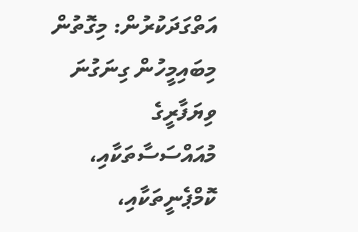އަތްގަދަކުރުން: މިގޮތުން މިބައިމީހުން ގިނަގުނަ ވިޔަފާރީގެ މުއައްސަސާތަކާއި، ކޮމްޕެނީތަކާއި،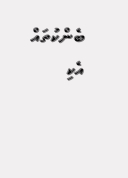ބެންކުތައް އެކި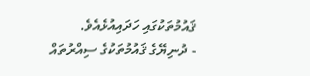ޤައުމުތަކުގައި ހަދައިއުޅެއެވެ.
- ދުނިޔޭގެ ޤައުމުތަކުގެ ސިއްރުތައް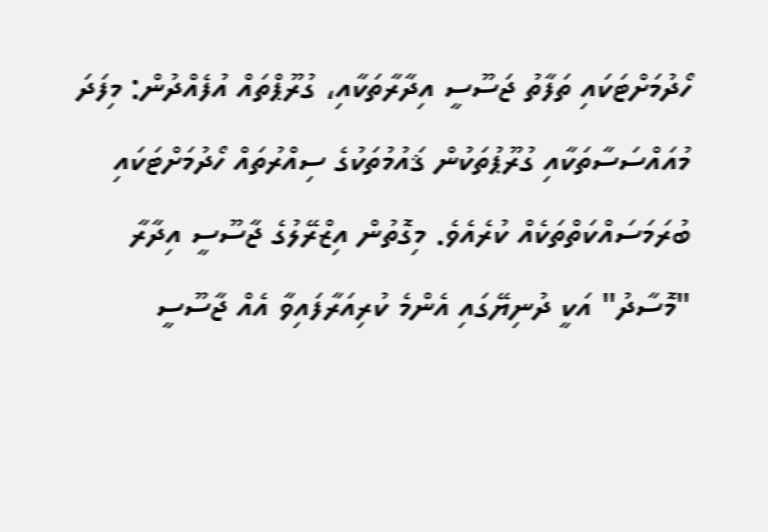ހޯދުމަށްޓަކައި ތަފާތު ޖަސޫސީ އިދާރާތަކާއި، ގުރޫޕްތައް އުފެއްދުން: މިފަދަ މުއައްސަސާތަކާއި ގުރޫޕުތަކުން ޤައުމުތަކުގެ ސިއްރުތައް ހޯދުމަށްޓަކައި ބުރަމަސައްކަތްތަކެއް ކުރެއެވެ. މިގޮތުން އިޒްރޭލުގެ ޖާސޫސީ އިދާރާ "މޮސާދު" އަކީ ދުނިޔޭގައި އެންމެ ކުރިއަރާފައިވާ އެއް ޖާސޫސީ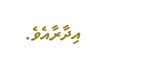އިދާރާއެވެ.